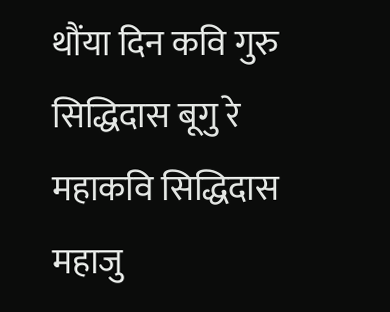थौंया दिन कवि गुरु सिद्धिदास बूगु रे
महाकवि सिद्धिदास महाजु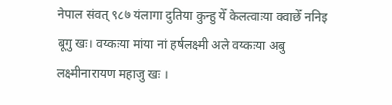नेपाल संवत् ९८७ यंलागा दुतिया कुन्हु येँ केलत्वाःया क्वाछेँ ननिइ बूगु खः। वय्कःया मांया नां हर्षलक्ष्मी अले वय्कःया अबु लक्ष्मीनारायण महाजु खः ।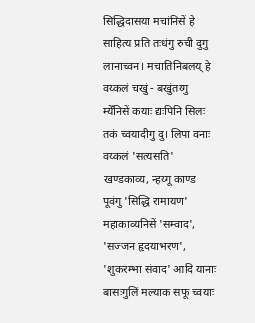सिद्धिदासया मचांनिसें हे साहित्य प्रति तःधंगु रुची दुगु लानाच्वन। मचातिनिबलय् हे वय्कलं चखुं - बखुंतय्गु म्येँनिसें कयाः द्यःपिनि सिलः तकं च्वयादीगु दु। लिपा वनाः वय्कलं 'सत्यसति' खण्डकाव्य, न्हय्गू काण्ड पूवंगु 'सिद्धि रामायण' महाकाव्यनिसें 'सम्वाद', 'सज्जन हृदयाभरण', 'शुकरम्भा संवाद' आदि यानाः बासःगुलिं मल्याक सफू च्वयाः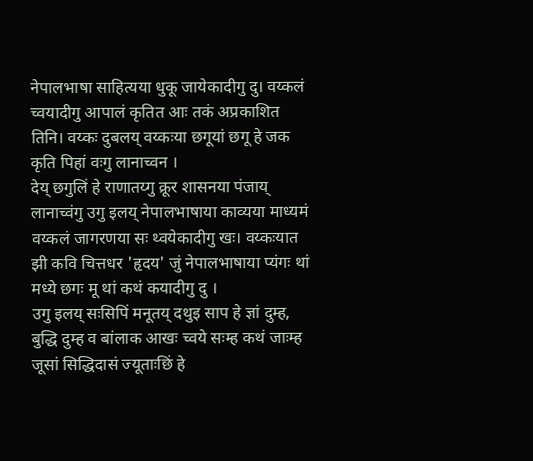नेपालभाषा साहित्यया धुकू जायेकादीगु दु। वय्कलं च्वयादीगु आपालं कृतित आः तकं अप्रकाशित तिनि। वय्कः दुबलय् वय्कःया छगूयां छगू हे जक कृति पिहां वःगु लानाच्वन ।
देय् छगुलिं हे राणातय्गु क्रूर शासनया पंजाय् लानाच्वंगु उगु इलय् नेपालभाषाया काव्यया माध्यमं वय्कलं जागरणया सः थ्वयेकादीगु खः। वय्कःयात झी कवि चित्तधर 'हृदय' जुं नेपालभाषाया प्यंगः थां मध्ये छगः मू थां कथं कयादीगु दु ।
उगु इलय् सःसिपिं मनूतय् दथुइ साप हे ज्ञां दुम्ह, बुद्धि दुम्ह व बांलाक आखः च्वये सःम्ह कथं जाःम्ह जूसां सिद्धिदासं ज्यूताःछिं हे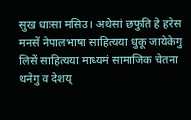सुख धाःसा मसिउ। अथेसां छफुति हे हरेस मनसें नेपालभाषा साहित्यया धुकू जायेकेगु लिसें साहित्यया माध्यमं सामाजिक चेतना थनेगु व देशय्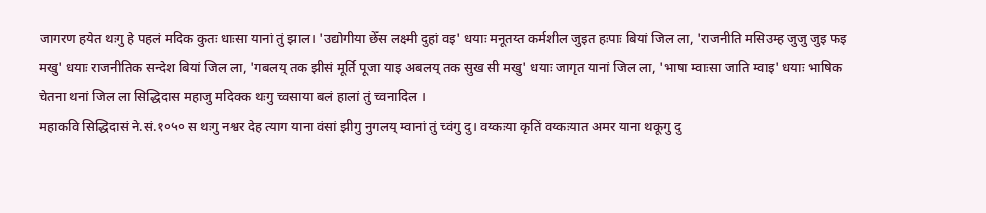जागरण हयेत थःगु हे पहलं मदिक कुतः धाःसा यानां तुं झाल। 'उद्योगीया छेँस लक्ष्मी दुहां वइ' धयाः मनूतय्त कर्मशील जुइत हःपाः बियां जिल ला, 'राजनीति मसिउम्ह जुजु जुइ फइ मखु' धयाः राजनीतिक सन्देश बियां जिल ला, 'गबलय् तक झीसं मूर्ति पूजा याइ अबलय् तक सुख सी मखु' धयाः जागृत यानां जिल ला, 'भाषा म्वाःसा जाति म्वाइ' धयाः भाषिक चेतना थनां जिल ला सिद्धिदास महाजु मदिक्क थःगु च्वसाया बलं हालां तुं च्वनादिल ।
महाकवि सिद्धिदासं ने.सं.१०५० स थःगु नश्वर देह त्याग याना वंसां झीगु नुगलय् म्वानां तुं च्वंगु दु। वय्कःया कृतिं वय्कःयात अमर याना थकूगु दु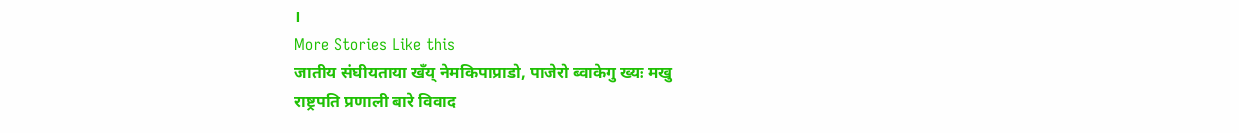।
More Stories Like this
जातीय संघीयताया खँय् नेमकिपाप्राडो, पाजेरो ब्वाकेगु ख्यः मखु
राष्ट्रपति प्रणाली बारे विवाद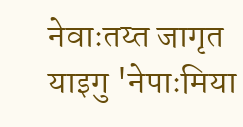नेवाःतय्त जागृत याइगु 'नेपाःमिया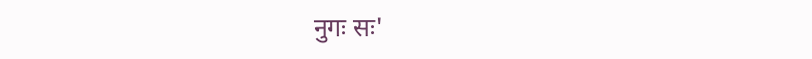नुगः सः'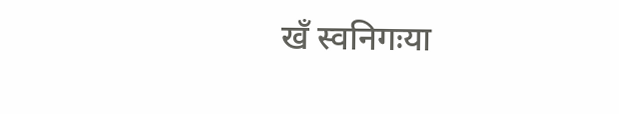खँ स्वनिगःया